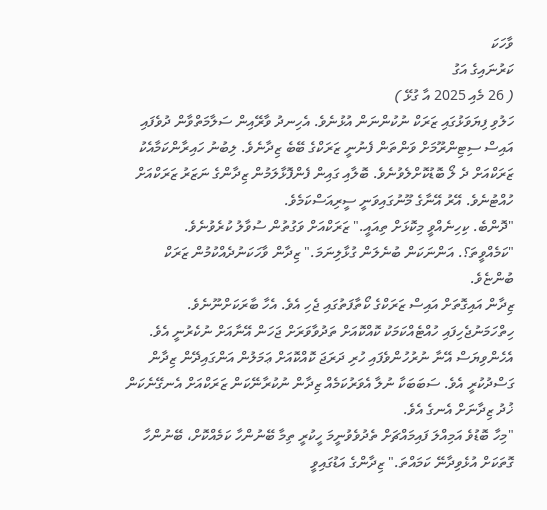ވާހަކަ
ކަރުނައިގެ އަގު
( 26 މެއި 2025 އާ ގުޅޭ )
ހަލުވި ފިޔަވަޅުގައި ޒަރަކް ނުކުންނަން އުޅުނެވެ. އެހިނދު ވާރޭއިން ސަލާމަތްވާން ދުވެފައި އައިސް ސިޓިންރޫމަށް ވަންތަން ފެނުނީ ޒަރަކްގެ ބޭބެ ޒިދާނެވެ. ލިބުނު ހައިރާންކަމާއެކު ޒަރަކްއަށް ދެ ލޯ ބޮޑުކޮށްލެވުނެވެ. ބޮލާއި ގައިން ފެންފޮޅާލަމުން ޒިދާންގެ ނަޒަރު ޒަރަކްއަށް ހުއްޓުނެވެ. އޭރު އޭނާގެ މޫނުގައިވަނީ ސީރިއަސްކަމެވެ.
"ދޮންބެ. ކިހިނެއްވީ މިކޮޅަށް ތިއައީ." ޒަރަކްއަށް ވަގުތުން ސުވާލު ކުރެވުނެވެ.
"ކަމެއްވީތަ؟. އަންނަކަން ބުނެލަން ގުޅާލިނަމަ." ޒިދާން ވާހަކަނުދެއްކުމުން ޒަރަކް ބުންޏެވެ.
ޒިދާން އައިގޮތަށް އައިސް ޒަރަކްގެ ކޯތާފަތުގައި ޖެހި އެވެ. އެހާ ބާރަކަށްނޫނެވެ. ހިތްހަމަނުޖެހިފައި ހުއްޓެއްކަމަކު ކޮއްކޮއަށް ތަދުވާވަރަށް ޖަހަން އޭނާއަށް ނުކެރުނީ އެވެ. އެހެންވިޔަސް އޭނާ ނުރުހުންވެފައި ހުރި ދަރަޖަ ކޮއްކޮއަށް ޢަމަލުން އަންގައިދޭން ޒިދާން ގަސްދުކުރީ އެވެ. ސަބަބަކާ ނުލާ އެވަރުކަމެއް ޒިދާން ނުކުރާނޭކަން ޒަރަކްއަށް އެނގޭނެކަން ޚުދު ޒިދާނަށް އެނގެ އެވެ.
"މިހާ ބޮޑުވެ އަމިއްލަ ފައިމައްޗަށް ތެދުވެވުނީމަ ހީކުރީ ތިމާ ބޭނުންހާ ކަމެއްކޮށް، ބޭނުންހާ ގޮތަކަށް އުޅެވިދާނޭ ކަމައްތަ." ޒިދާންގެ އަޑުގައިވީ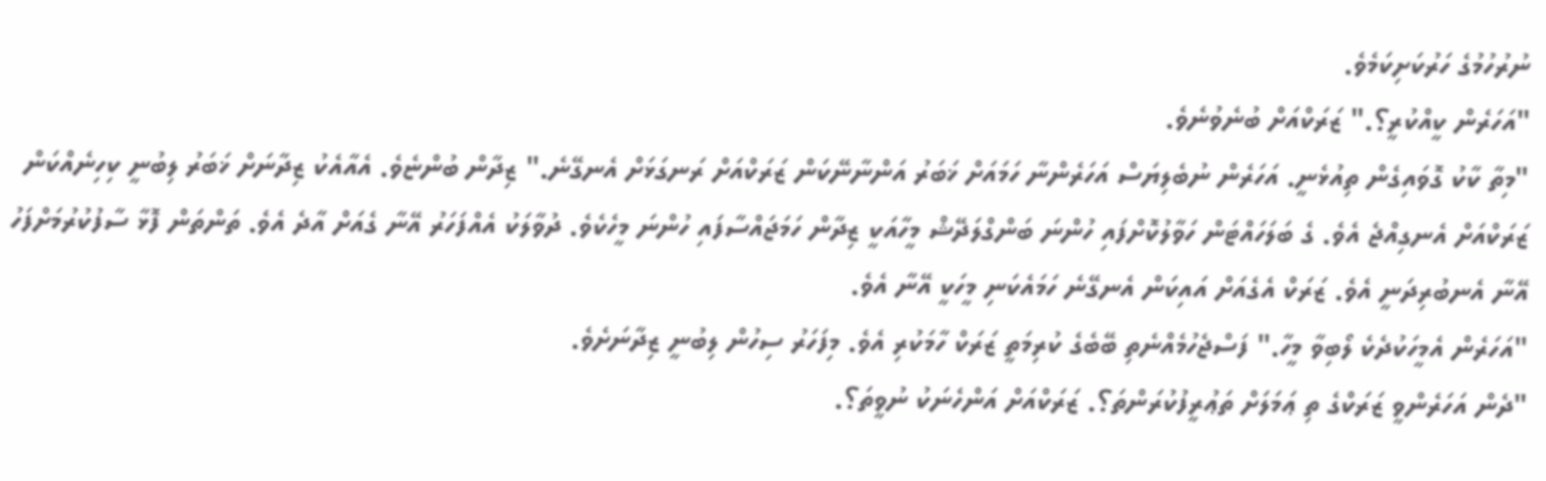ނުރުހުމުގެ ހަރުކަށިކަމެވެ.
"އަހަރެން ކީއްކުރީ؟." ޒަރަކްއަށް ބުނެވުނެވެ.
"މިތާ ކާކު ގޮވައިގެން ތިއުޅެނީ. އަހަރެން ނުބެލިޔަސް އަހަރެންނާ ހަމައަށް ޚަބަރު އަންނާނޭކަން ޒަރަކްއަށް ރަނގަޅަށް އެނގޭނެ." ޒިދާން ބުންޏެވެ. އެއާއެކު ޒިދާނަށް ޚަބަރު ލިބުނީ ކިހިނެއްކަން ޒަރަކްއަށް އެނގިއްޖެ އެވެ. ގެ ބަލަހައްޓަން ހަވާލުކޮށްފައި ހުންނަ ބަންގްލަދޭޝް މީހާއަކީ ޒިދާން ހަމަޖައްސާފައި ހުންނަ މީހެކެވެ. ދުވާލަކު އެއްފަހަރު އޭނާ ގެއަށް އާދެ އެވެ. ތަންތަން ފޮޅާ ސާފުކުރުމަށްފަހު އޭނާ އެނބުރިދަނީ އެވެ. ޒަރަކް އެގެއަށް އައިކަން އެނގޭނެ ހަމައެކަނި މީހަކީ އޭނާ އެވެ.
"އަހަރެން އެމީހަކުދެކެ ލޯބިވާ މީހާ." ފަސްޖެހުމެއްނެތި ބޭބެގެ ކުރިމަތީ ޒަރަކް ހާމަކުރި އެވެ. މިފަހަރު ސިހުން ލިބުނީ ޒިދާނަށެވެ.
"ދެން އަހަރެންވީ ޒަރަކްގެ ތި ޢަމަލަށް ތަޢުރީފުކުރަންތަ؟. ޒަރަކްއަށް އަންހެނަކު ނުވީތަ؟.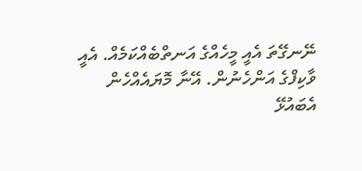ނޭނގޭތަ އެއީ މީހެއްގެ އަނތްބެއްކަމެއް. އެއީ ވާކިފްގެ އަންހެނުން. އޭނާ މޮޔައެއްހެން އެބައުޅޭ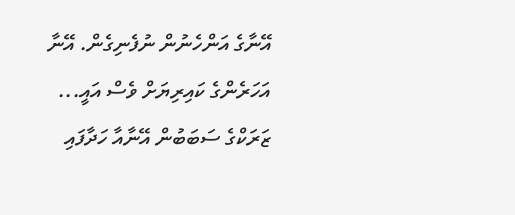އޭނާގެ އަންހެނުން ނުފެނިގެން. އޭނާ އަހަރެންގެ ކައިރިޔަށް ވެސް އައީ... ޒަރަކްގެ ސަބަބުން އޭނާއާ ހަދާފައި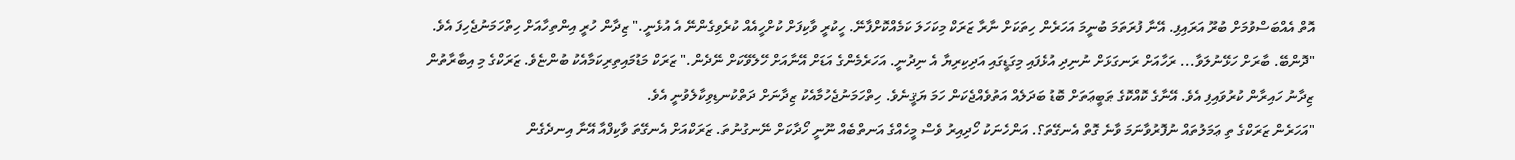އޮތް އެއްބަސްވުމަށް ބުރޫ އަރައިފި. އޭނާ ފުރަތަމަ ބުނީމަ އަހަރެން ހިތަކަށް ނާރާ ޒަރަކް މިކަހަލަ ކަމެއްކޮށްފާނޭ. ހީކުރީ ވާކިފަށް ކުށްހީއެއް ކުރެވިގެންނޭ އެ އުޅެނީ." ޒިދާން ހުރީ އިންތިހާއަށް ހިތްހަމަނުޖެހިފަ އެވެ.
"ދޮންބޭ. ބާރަށް ހަޅޭނުލަވާ... ރަހާއަށް ރަނގަޅަށް ނުނިދި އުޅެފައި މިގަޑީގައި އަދިކިރިޔާ އެ ނިދުނީ. އަހަރެމެންގެ އަޑަށް އޭނާއަށް ހޭލެވޭކަށް ނޭދެން." ޒަރަކް މަޑުމައިތިރިކަމާއެކު ބުންޏެވެ. ޒަރަކްގެ މި އިބާރާތުން ޒިދާނު ހައިރާން ކުރުވައިފި އެވެ. އޭނާގެ ކޮއްކޮގެ ޠަބީޢަތަށް ބޮޑު ބަދަލެއް އަތުވެއްޖެކަން ހަމަ ޔަޤީނެވެ. ހިތްހަމަނުޖެހުމާއެކު ޒިދާނަށް ދަތްކުނޑިވިކާލެވުނީ އެވެ.
"އަހަރެން ޒަރަކްގެ ތި ޢަމަލުތައް ނުފޮރުވާނަމަ ވާނެ ގޮތް އެނގޭތަ؟. އަންހެނަކު ހޯދިއިރު ވެސް މީހެއްގެ އަނތްބެއް ނޫނީ ހޯދާކަށް ނޭނގުނުތަ. ޒަރަކްއަށް އެނގޭތަ ވާކިފްއާ އޭނާ އިނދެގެން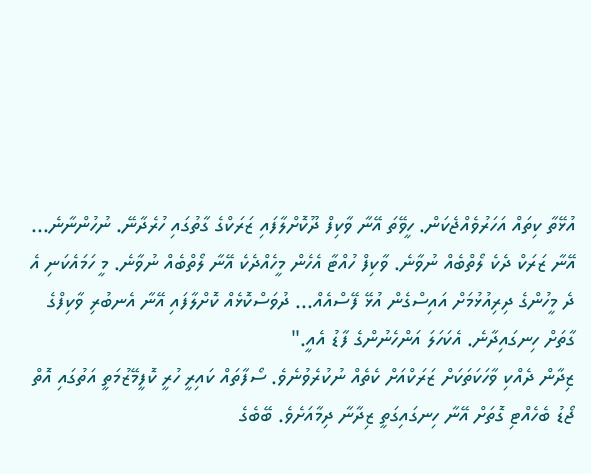އުޅޭތާ ކިތައް އަހަރުވެއްޖެކަން. ހީވޭތަ އޭނާ ވާކިފް ދޫކޮށްލާފައި ޒަރަކްގެ ގާތުގައި ހުރެދާނޭ. ނުހުންނާނެ... އޭނާ ޒަރަކް ދެކެ ލޯތްބެއް ނުވާނެ. ވާކިފް ހުއްޓާ އެހެން މީހެއްދެކެ އޭނާ ލޯތްބެއް ނުވާނެ. މީ ހަމައެކަނި އެ ދެ މީހުންގެ ދިރިއުޅުމަށް އައިސްގެން އުޅޭ ފޭސްއެއް... ދުވަސްކޮޅެއް ކޮށްލާފައި އޭނާ އެނބުރި ވާކިފްގެ ގާތަށް ހިނގައިދާނެ. އެކަހަލަ އަންހެނުންގެ ފާޑު އެއީ."
ޒިދާން ދެއްކި ވާހަކަތަކަށް ޒަރަކްއަށް ކެތެއް ނުކުރެވުނެވެ. ސޯފާތައް ކައިރީ ހުރީ ކޮފީމޭޒުމަތީ އަތުގައި އޮތް ޖޯޑު ބެހެއްޓި ގޮތަށް އޭނާ ހިނގައިގަތީ ޒިދާނާ ދިމާއަށެވެ. ބޭބެގެ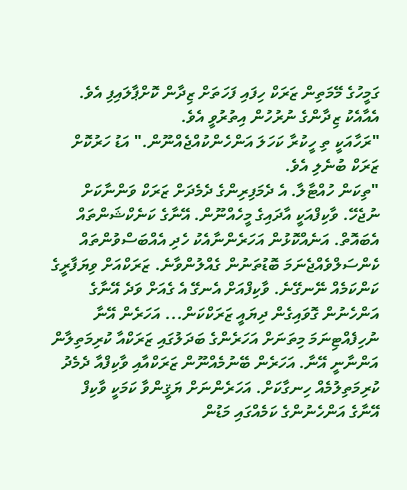ގަމީހުގެ މޭމަތިން ޒަރަކް ހިފައި ފަހަތަށް ޒިދާން ކޮށްޕާލައިފި އެވެ. އެއާއެކު ޒިދާންގެ ނުރުހުން އިތުރުވީ އެވެ.
"ރަހާއަކީ ތި ހީކުރާ ކަހަލަ އަންހެންކުއްޖެއްނޫން." އަޑު ހަރުކޮށް ޒަރަކް ބުނެލި އެވެ.
"ތިކަން ހުއްޓާލާ. އެ ދެމަފިރިންގެ ދެމެދަށް ޒަރަކް ވަންނާކަށް ނުޖެހޭ. ވާކިފްއަކީ އާދައިގެ މީހެއްނޫން. އޭނާގެ ކަނެކްޝަންތައް އެބައޮތް. އަނެއްކޮޅުން އަހަރެންނާއެކު ހެދި އެއްބަސްވުންތައް ކެންސަލްވެއްޖެނަމަ ބޮޑުތަނުން ގެއްލުންވާނެ. ޒަރަކްއަށް ވިޔަފާރީގެ ކަންކަމެއް ނޭނގޭނެ. ވާކިފްއަށް އެނގޭ އެ ގެއަށް ވަދެ އޭނާގެ އަންހެނުން ގޮވައިގެން ދިޔައީ ޒަރަކްކަން... އަހަރެން އޭނާ ނުހިފެއްޓިނަމަ މިތަނަށް އަހަރެންގެ ބަދަލުގައި ޒަރަކްއާ ކުރިމަތިލާން އަންނާނީ އޭނާ. އަހަރެން ބޭނުމެއްނޫން ޒަރަކްއާއި ވާކިފްއާ ދެމެދު ކުރިމަތިލުމެއް ހިނގާކަށް. އަހަރެންނަށް ޔަޤީންވާ ކަމަކީ ވާކިފް އޭނާގެ އަންހެނުންގެ ކަމެއްގައި މަޑުން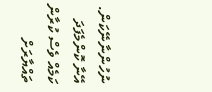ނުހުންނާނޭކަން. އޭނާ ކޮންމެފަދަ ކަމެއް ވެސް ކުރާން ތައްޔާރަށް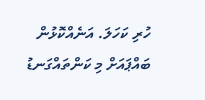ހުރި ކަހަލަ. އަނެއްކޮޅުން ބައްޕައަށް މި ކަންތައްގަނޑު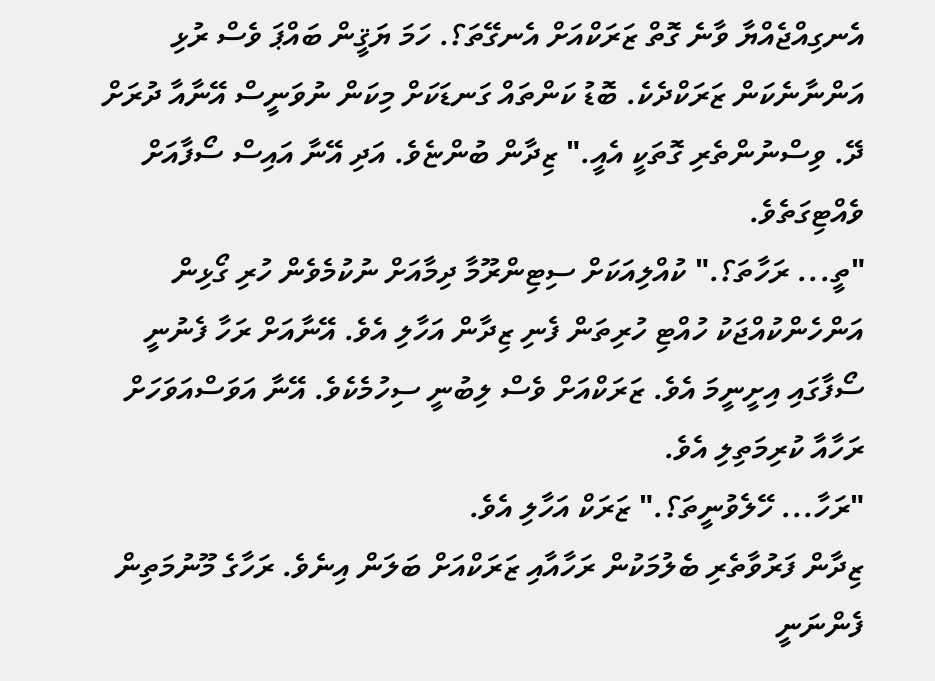އެނގިއްޖެއްޔާ ވާނެ ގޮތް ޒަރަކްއަށް އެނގޭތަ؟. ހަމަ ޔަޤީން ބައްޕަ ވެސް ރުޅި އަންނާނެކަން ޒަރަކްދެކެ. ބޮޑު ކަންތައް ގަނޑަކަށް މިކަން ނުވަނީސް އޭނާއާ ދުރަށް ދޭ. ވިސްނުންތެރި ގޮތަކީ އެއީ." ޒިދާން ބުންޏެވެ. އަދި އޭނާ އައިސް ސޯފާއަށް ވެއްޓިގަތެވެ.
"ތީ... ރަހާތަ؟." ކުއްލިއަކަށް ސިޓިންރޫމާ ދިމާއަށް ނުކުމެވެން ހުރި ގޯޅިން އަންހެންކުއްޖަކު ހުއްޓި ހުރިތަން ފެނި ޒިދާން އަހާލި އެވެ. އޭނާއަށް ރަހާ ފެނުނީ ސޯފާގައި އިށީނީމަ އެވެ. ޒަރަކްއަށް ވެސް ލިބުނީ ސިހުމެކެވެ. އޭނާ އަވަސްއަވަހަށް ރަހާއާ ކުރިމަތިލި އެވެ.
"ރަހާ... ހޭލެވުނީތަ؟." ޒަރަކް އަހާލި އެވެ.
ޒިދާން ފަރުވާތެރި ބެލުމަކުން ރަހާއާއި ޒަރަކްއަށް ބަލަން އިނެވެ. ރަހާގެ މޫނުމަތިން ފެންނަނީ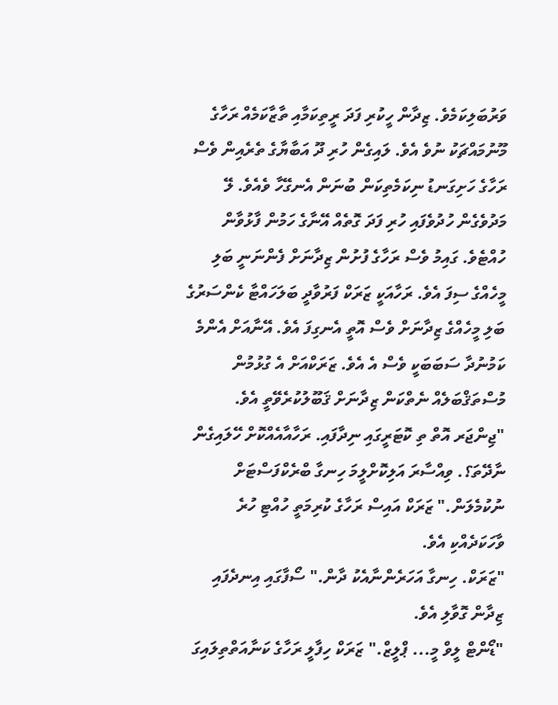ވަރުބަލިކަމެވެ. ޒިދާން ހީކުރި ފަދަ ރީތިކަމާއި ތާޒާކަމެއް ރަހާގެ މޫނުމައްޗަކު ނުވެ އެވެ. ލައިގެން ހުރި ދޫ އަބާޔާގެ ތެރެއިން ވެސް ރަހާގެ ހަށިގަނޑު ނިކަމެތިކަން ބުނަން އެނގޭހާ ވެއެވެ. ލޭ މަދުވެގެން ހުދުވެފައި ހުރި ފަދަ ގޮތެއް އޭނާގެ ހަމުން ފާޅުވާން ހުއްޓެވެ. ގައިމު ވެސް ރަހާގެ ފުށުން ޒިދާނަށް ފެންނަނީ ބަލި މީހެއްގެ ސިފަ އެވެ. ރަހާއަކީ ޒަރަކް ފަރުވާދީ ބަލަހައްޓާ ކެންސަރުގެ ބަލި މީހެއްގެ ޒިދާނަށް ވެސް އޮތީ އެނގިފަ އެވެ. އޭނާއަށް އެންމެ ކަމުނުދާ ސަބަބަކީ ވެސް އެ އެވެ. ޒަރަކްއަށް އެ ގުޅުމުން މުސްތަޤްބަލެއް ނެތްކަން ޒިދާނަށް ޤަބޫލުކުރެވޭތީ އެވެ.
"ޖިންޖަރ އޮތް ތި ކޮޓަރީގައި ނިދާފައި. ރަހާއާއެއްކޮށް ހޭލައިގެން ނާދޭތަ؟. ވިއްސާރަ އަލިކޮށްލީމަ ހިނގާ ބްރެކްފަސްޓަށް ނުކުމެލަން." ޒަރަކް އައިސް ރަހާގެ ކުރިމަތީ ހުއްޓި ހުރެ ވާހަކަދެއްކި އެވެ.
"ޒަރަކް. ހިނގާ އަހަރެންނާއެކު ދާން." ސޯފާގައި އިނދެފައި ޒިދާން ގޮވާލި އެވެ.
"ޑޯންޓް ލީވް މީ... ޕްލީޒް." ޒަރަކް ހިފާލީ ރަހާގެ ކަނާއަތްތިލައިގަ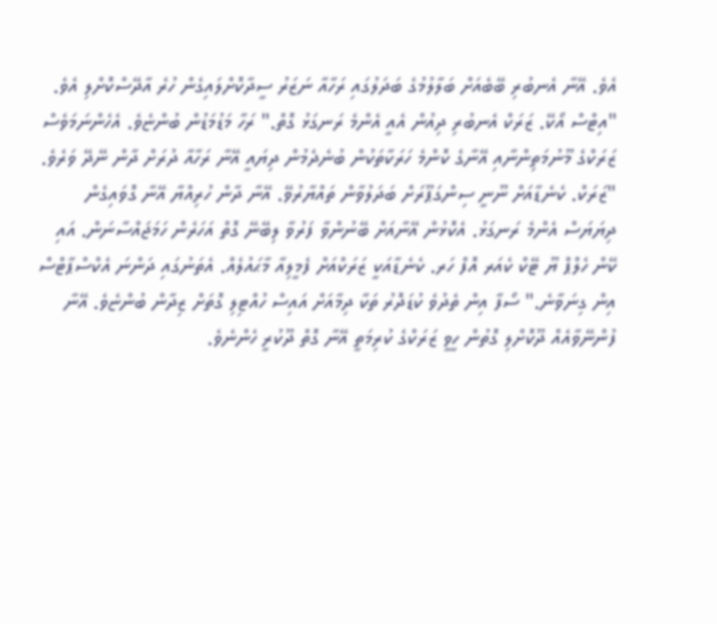އެވެ. އޭނާ އެނބުރި ބޭބެއަށް ބަލާލުމުގެ ބަދަލުގައި ރަހާއާ ނަޒަރު ސީދާކޮށްލައިގެން ހުރެ އާދޭސްކޮށްލި އެވެ.
"އިޓްސް އޯކޭ. ޒަރަކް އެނބުރި ދިއުން އެއީ އެންމެ ރަނގަޅު ގޮތް." ރަހާ މަޑުމަޑުން ބުންޏެވެ. އެހެންނަމަވެސް ޒަރަކްގެ މޫނުމަތިންނާއި އޭނާގެ ކޮންމެ ހަރަކާތަކުން ބުނެދެމުން ދިޔައީ އޭނާ ރަހާއާ ދުރަށް ދާން ނޭދޭ ވަރެވެ.
"ޒަރަކް. ކެނެޑާއަށް ނޫނީ ސިންގަޕޫރަށް ބަދަލުވާން ތައްޔާރުވޭ. އޭނާ ދާން ހުރިއްޔާ އޭނާ ގޮވައިގެން ދިޔަޔަސް އެންމެ ރަނގަޅު. އެކޮޅުން އޭނާއަށް ބޭނުންވާ ފަރުވާ ލިބޭނޭ ގޮތް އަހަރެން ހަމަޖައްސާނަން. އައި ކޭން ހެލްޕް ޔޫ ޓޭކް ކެއަރ އޮފް ހަރ. ކެނެޑާއަކީ ޒަރަކްއަށް ފެމީލިއާ މާޙައުލެއް. އެތަނުގައި ދަންނަ އެކްސްޕާޓްސް އިން ގިނަވާނެ." ސޯފާ އިން ތެދުވެ ކުޑަދޮރު ތަކާ ދިމާއަށް އައިސް ހުއްޓިލި ގޮތަށް ޒިދާން ބުންޏެވެ. އޭނާ ފުންނޭވާއެއް ދޫކޮށްލި ގޮތުން ހީވީ ޒަރަކްގެ ކުރިމަތީ އޭނާ ގޮތް ދޫކުރީ ހެންނެވެ.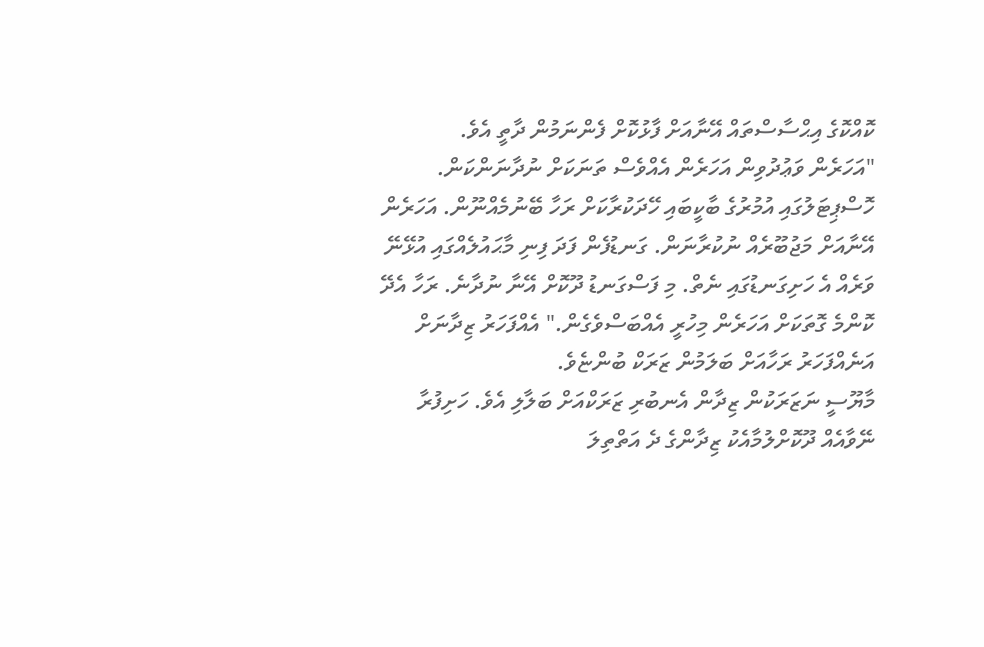ކޮއްކޮގެ އިޙްސާސްތައް އޭނާއަށް ފާޅުކޮށް ފެންނަމުން ދާތީ އެވެ.
"އަހަރެން ވަޢުދުވިން އަހަރެން އެއްވެސް ތަނަކަށް ނުދާނަންކަން. ހޮސްޕިޓަލުގައި އުމުރުގެ ބާކީބައި ހޭދަކުރާކަށް ރަހާ ބޭނުމެއްނޫން. އަހަރެން އޭނާއަށް މަޖުބޫރެއް ނުކުރާނަން. ގަނޑުފެން ފަދަ ފިނި މާޙައުލެއްގައި އުޅޭނޭ ވަރެއް އެ ހަށިގަނޑުގައި ނެތް. މި ފަސްގަނޑު ދޫކޮށް އޭނާ ނުދާނެ. ރަހާ އެދޭ ކޮންމެ ގޮތަކަށް އަހަރެން މިހުރީ އެއްބަސްވެގެން." އެއްފަހަރު ޒިދާނަށް އަނެއްފަހަރު ރަހާއަށް ބަލަމުން ޒަރަކް ބުންޏެވެ.
މާޔޫސީ ނަޒަރަކުން ޒިދާން އެނބުރި ޒަރަކްއަށް ބަލާލި އެވެ. ހަށިފުރާ ނޭވާއެއް ދޫކޮށްލުމާއެކު ޒިދާންގެ ދެ އަތްތިލަ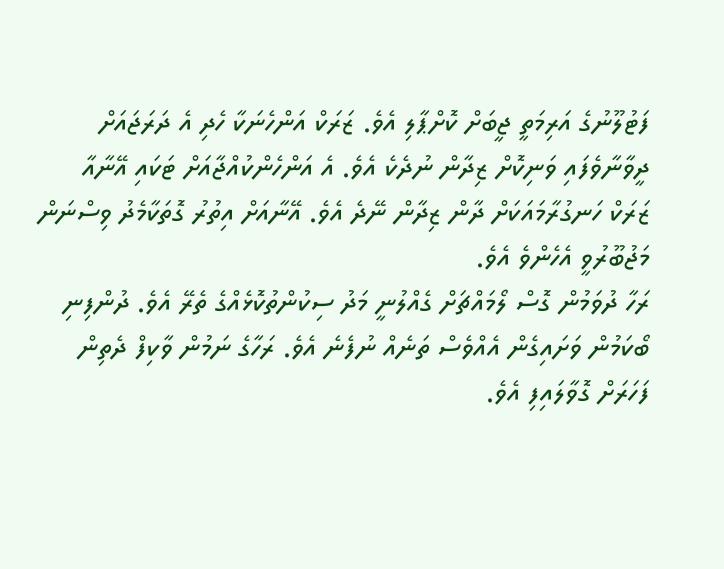ފަޓުލޫނުގެ އަރިމަތީ ޖީބަށް ކޮށްޕާލި އެވެ. ޒަރަކް އަންހެނަކާ ހެދި އެ ދަރަޖައަށް ދީވާނާވެފައި ވަނިކޮށް ޒިދާން ނުދެކެ އެވެ. އެ އަންހެންކުއްޖާއަށް ޓަކައި އޭނާއާ ޒަރަކް ހަނގުރާމައަކަށް ދާން ޒިދާން ނޭދެ އެވެ. އޭނާއަށް އިތުރު ގޮތަކާމެދު ވިސްނަން މަޖުބޫރުވީ އެހެންވެ އެވެ.
ރަހާ ދުވަމުން ގޮސް ލޯމައްޗަށް ގެއްލުނީ މަދު ސިކުންތުކޮޅެއްގެ ތެރޭ އެވެ. ދުންފިނި ބޯކަމުން ވަށައިގެން އެއްވެސް ތަނެއް ނުފެނެ އެވެ. ރަހާގެ ނަމުން ވާކިފް ދެތިން ފަހަރަށް ގޮވާލައިފި އެވެ.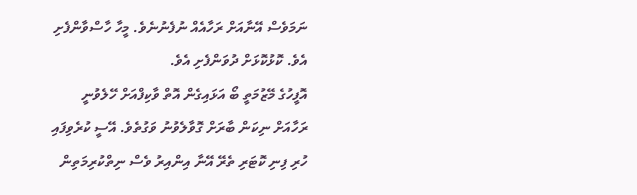ނަމަވެސް އޭނާއަށް ރަހާއެއް ނުފެނުނެވެ. މީހާ ހާސްވާންފެށި އެވެ. ކޮޅުކޮޅަށް ދުވަންފެށި އެވެ.
އޮފީހުގެ މޭޒުމަތީ ބޯ އަޅައިގެން އޮތް ވާކިފްއަށް ހޭލެވުނީ ރަހާއަށް ނިކަން ބާރަށް ގޮވާލެވުނު ވަގުތެވެ. އޭސީ ކުރެވިފައި ހުރި ފިނި ކޮޓަރި ތެރޭ އޭނާ އިންއިރު ވެސް ނިތްކުރިމަތިން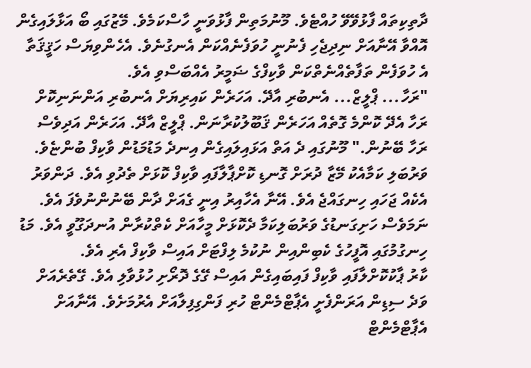ދާތިކިތައް ފާޅުވޭވޭ ހުއްޓެވެ. މޫނުމަތިން ފާޅުވަނީ ހާސްކަމެވެ. މޭޒުގައި ބޯ އަޅާލައިގެން އޮއްވާ އޭނާއަށް ނިދިޖެހި ފެނުނީ ހުވަފެނެއްކަން އެނގުނެވެ. އެހެންވިޔަސް ހަޤީޤަތާ އެ ހުވަފެން ތަފާތެއްނެތްކަން ވާކިފްގެ ޟަމީރު އެއްބަސްވި އެވެ.
"ރަހާ... ޕްލީޒް... އެނބުރި އާދޭ. އަހަރެން ކައިރިޔަށް އެނބުރި އަންނަނިކޮށް ރަހާ އެދޭ ކޮންމެ ގޮތެއް އަހަރެން ޤަބޫލުކުރާނަން. ޕްލީޒް އާދޭ. އަހަރެން އަދިވެސް ރަހާ ބޭނުން." މޫނުގައި ދެ އަތް އަޅައިލައިގެން އިނދެ މަޑުމަޑުން ވާކިފް ބުންޏެވެ.
ވަރުބަލި ކަމާއެކު މޭޒާ ދުރަށް ގޮނޑި ކޮށްޕާލާފައި ވާކިފް ކޮޅަށް ތެދުވި އެވެ. ދަންވަރު އެކެއް ޖަހައި ހިނގައްޖެ އެވެ. އޭނާ އެހާއިރު އިނީ ގެއަށް ދާން ބޭނުންނުވެފަ އެވެ. ނަމަވެސް ހަށިގަނޑުގެ ވަރުބަލިކަމާ ދެކޮޅަށް މީހާއަށް ކެތްކުރާން އުނދަގޫވީ އެވެ. މަޑު ހިނގުމުގައި އޮފީހުގެ ކެބިންއިން ނުކުމެ ލިފްޓަށް އައިސް ވާކިފް އެރި އެވެ.
ކާރު ޕާކުކޮށްލާފައި ވާކިފް ފައިބައިގެން އައިސް ގޭގެ ދޮރޯށި ހުޅުވާލި އެވެ. ގޭތެރެއަށް ވަދެ ސިޑިން އަރަންފެށީ އެޕާޓްމެންޓް ހުރި ފަންގިފިލާއަށް އެރުމަށެވެ. އޭނާއަށް އެޕާޓްމެންޓް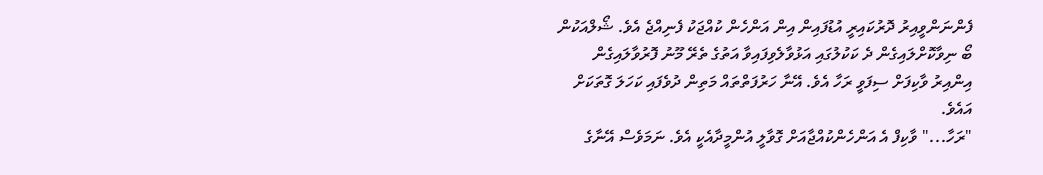ފެންނަންވީއިރު ދޮރުކައިރީ އުޑުފައިން އިން އަންހެން ކުއްޖަކު ފެނިއްޖެ އެވެ. ޝޯލްއަކުން ބޯ ނިވާކޮށްލައިގެން ދެ ކަކުލުގައި އަޅުވާލެވިފައިވާ އަތުގެ ތެރޭ މޫނު ފޮރުވާލައިގެން އިންއިރު ވާކިފަށް ސިފަވީ ރަހާ އެވެ. އޭނާ ހަރުފަތްތައް މަތިން ދުވެފައި ކަހަލަ ގޮތަކަށް އައެވެ.
"ރަހާ..." ވާކިފް އެ އަންހެންކުއްޖާއަށް ގޮވާލީ އުންމީދާއެކީ އެވެ. ނަމަވެސް އޭނާގެ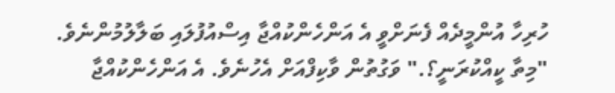ހުރިހާ އުންމީދެއް ފެނަށްވީ އެ އަންހެންކުއްޖާ އިސްއުފުލައި ބަލާލުމުންނެވެ.
"މިތާ ކީއްކުރަނީ؟." ވަގުތުން ވާކިފްއަށް އެހުނެވެ. އެ އަންހެންކުއްޖާ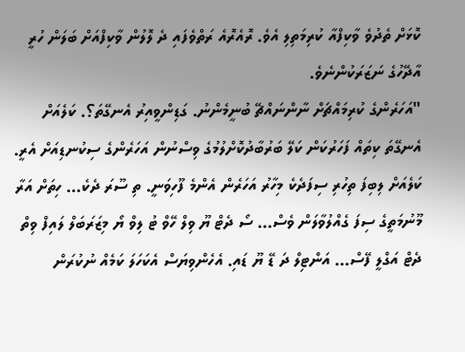ކޮޅަށް ތެދުވެ ވާކިފްއާ ކުރިމަތިލި އެވެ. ރޮއެރޮއެ ރަތްވެފައި ދެ ލޮލުން ވާކިފްއަށް ބަލަން ހުރީ އާދޭހުގެ ނަޒަރަކުންނެވެ.
"އަހަރެންގެ ކުރިމައްޗަށް ނާންނައްޗޭ ބުނީމެންނު. ގަޑިންވީއިރު އެނގޭތަ؟. ކަލެއަށް އެނގޭތަ ކިތައް ފަހަރުކަން ކަލޭ ބަރުބާދުކޮށްލުމުގެ ވިސްނުން އަހަރެންގެ ސިކުނޑިއަށް އެރީ. ކަލެއަށް ލިބިފަ ތިހުރި ސިފަދެކެ މިހާރު އަހަރެން އެންމެ ފޫހިވަނީ. ތި ސޫރަ ދެކެ... ހިތަށް އަރާ މޫނުމަތީގެ ސިފަ ގެއްލުވާލަން ވެސް... ސޯ ދެޓް ޔޫ ވިލް ހޭވް ޓު ލިވް ޔޯ މިޒަރަބަލް ލައިފް ވިތް ދެޓް އަގްލީ ފޭސް... އަންޓިލް ދަ ޑޭ ޔޫ ޑައި. އެހެންވިޔަސް އެކަހަލަ ކަމެއް ނުކުރަން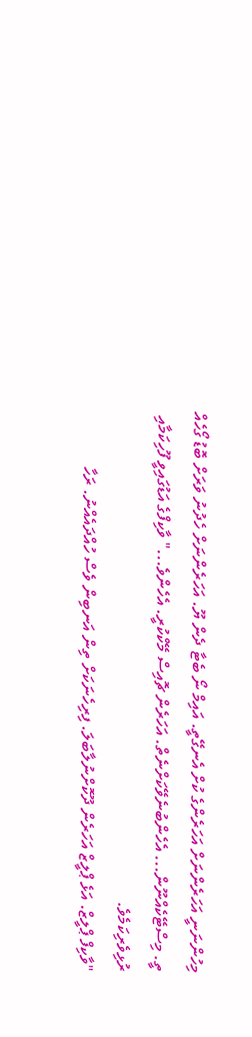މިހުންނަނީ އަހަރެންނަށް އަހަރެންގެ ކުށް އެނގޭތީ. އައިމް ނޯ ބެޓާ ދެން ޔޫ. އަހަރެންނަށް ހެދުނު ވަރަށް ބޮޑު ގޯހެއް ތީ. މިސްޓޭކެއްނޫން... އެހެންބުނެވޭކަށްނެތް. އަހަރެން ޗޮއިސް މޭކްކުރީ. އެހެންވެ..." ވާކިފްގެ އަޑުގައިވީ ފޫހިކަމާއި ރުޅިވެރިކަމެވެ.
"ވާކިފް ޕްލީޒް. އަޅެ ޕްލީޒް އަހަރެން ދޫކޮށްނުލާބަލަ. ފިރިހެނަކަށް ތިން އަނބިން ވެސް ހުއްދައެއްނު. ރަހާ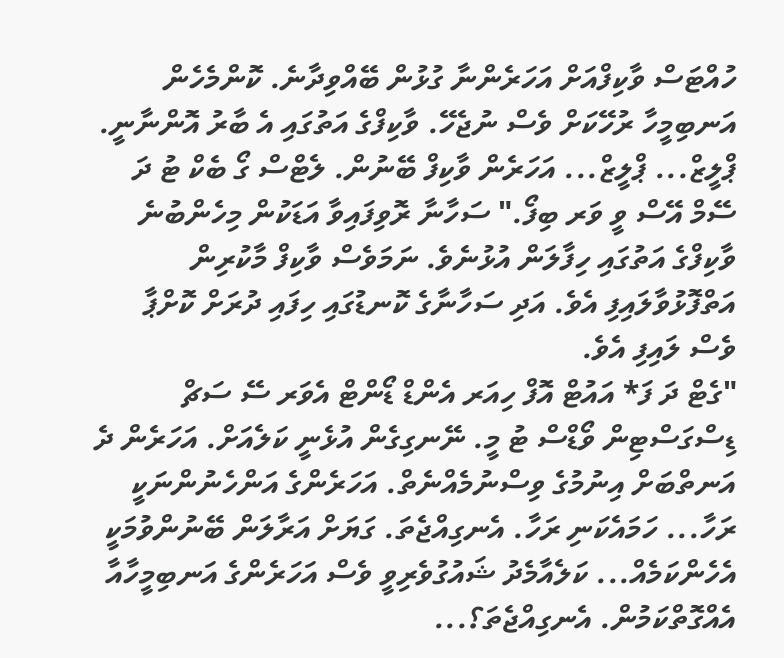ހުއްޓަސް ވާކިފްއަށް އަހަރެންނާ ގުޅުން ބޭއްވިދާނެ. ކޮންމެހެން އަނބިމީހާ ރުހޭކަށް ވެސް ނުޖެހޭ. ވާކިފްގެ އަތުގައި އެ ބާރު އޮންނާނީ. ޕްލީޒް... ޕްލީޒް... އަހަރެން ވާކިފް ބޭނުން. ލެޓްސް ގޯ ބެކް ޓު ދަ ސޭމް އޭސް ވީ ވަރ ބިފޯ." ސަހާނާ ރޮވިފައިވާ އަޑަކުން މިހެންބުނެ ވާކިފްގެ އަތުގައި ހިފާލަން އުޅުނެވެ. ނަމަވެސް ވާކިފް މާކުރިން އަތްފޮޅުވާލައިފި އެވެ. އަދި ސަހާނާގެ ކޮނޑުގައި ހިފައި ދުރަށް ކޮށްޕާ ވެސް ލައިފި އެވެ.
"ގެޓް ދަ ފަ* އައުޓް އޮފް ހިއަރ އެންޑް ޑޯންޓް އެވަރ ސޭ ސަޗް ޑިސްގަސްޓިން ވޯޑްސް ޓު މީ. ނޭނގިގެން އުޅެނީ ކަލެއަށް. އަހަރެން ދެ އަނތްބަށް އިނުމުގެ ވިސްނުމެއްނެތް. އަހަރެންގެ އަންހެނުންނަކީ ރަހާ... ހަމައެކަނި ރަހާ. އެނގިއްޖެތަ. ގަޔަށް އަރާލަން ބޭނުންވުމަކީ އެހެންކަމެއް... ކަލެއާމެދު ޝައުގުވެރިވީ ވެސް އަހަރެންގެ އަނބިމީހާއާ އެއްގޮތްކަމުން. އެނގިއްޖެތަ؟...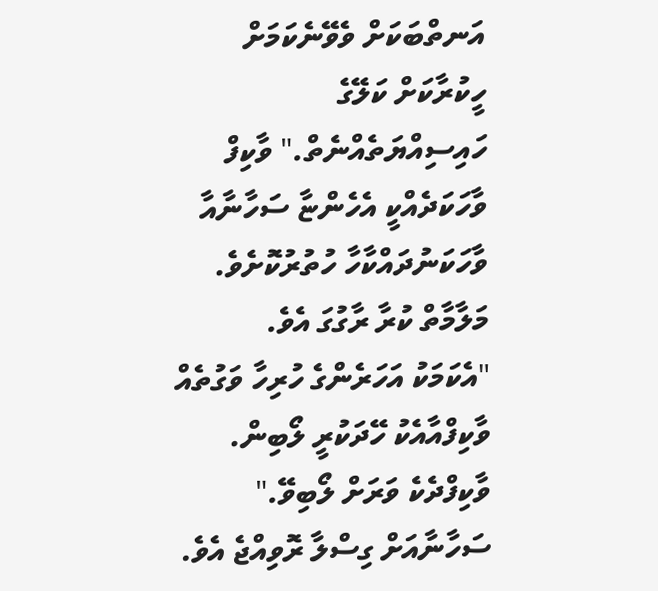އަނތްބަކަށް ވެވޭނެކަމަށް ހީކުރާކަށް ކަލޭގެ ހައިސިއްޔަތެއްނެތް." ވާކިފް ވާހަކަދެއްކީ އެހެންޏާ ސަހާނާއާ ވާހަކަނުދައްކާހާ ހުތުރުކޮށެވެ. މަލާމާތް ކުރާ ރާގުގަ އެވެ.
"އެކަމަކު އަހަރެންގެ ހުރިހާ ވަގުތެއް ވާކިފްއާއެކު ހޭދަކުރީ ލޯބިން. ވާކިފްދެކެ ވަރަށް ލޯބިވޭ." ސަހާނާއަށް ގިސްލާ ރޮވިއްޖެ އެވެ.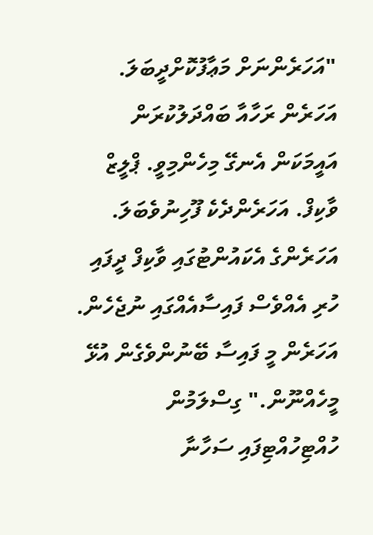"އަހަރެންނަށް މަޢާފުކޮށްދީބަލަ. އަހަރެން ރަހާއާ ބައްދަލުކުރަން އައީމަކަން އެނގޭ މިހެންމިވީ. ޕްލީޒް ވާކިފް. އަހަރެންދެކެ ފޫހިނުވެބަލަ. އަހަރެންގެ އެކައުންޓުގައި ވާކިފް ދީފައި ހުރި އެއްވެސް ފައިސާއެއްގައި ނުޖެހެން. އަހަރެން މީ ފައިސާ ބޭނުންވެގެން އުޅޭ މީހެއްނޫން." ގިސްލަމުން ހުއްޓިހުއްޓިފައި ސަހާނާ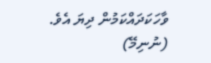ވާހަކަދައްކަމުން ދިޔަ އެވެ.
(ނުނިމޭ)